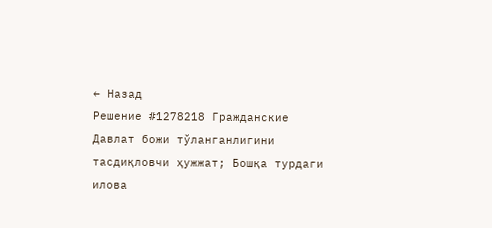← Назад
Решение #1278218 Гражданские
Давлат божи тўланганлигини тасдиқловчи ҳужжат; Бошқа турдаги илова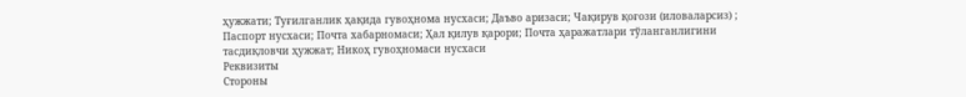ҳужжати; Туғилганлик ҳақида гувоҳнома нусхаси; Даъво аризаси; Чақирув қоғози (иловаларсиз) ; Паспорт нусхаси; Почта хабарномаси; Ҳал қилув қарори; Почта ҳаражатлари тўланганлигини тасдиқловчи ҳужжат; Никоҳ гувоҳномаси нусхаси
Реквизиты
Стороны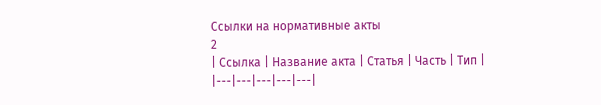Ссылки на нормативные акты
2
| Ссылка | Название акта | Статья | Часть | Тип |
|---|---|---|---|---|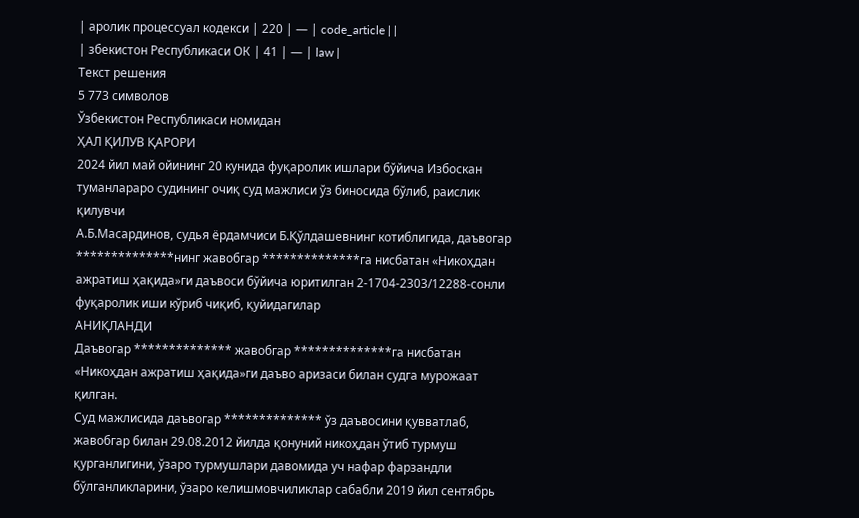| аролик процессуал кодекси | 220 | — | code_article | |
| збекистон Республикаси ОК | 41 | — | law |
Текст решения
5 773 символов
Ўзбекистон Республикаси номидан
ҲАЛ ҚИЛУВ ҚАРОРИ
2024 йил май ойининг 20 кунида фуқаролик ишлари бўйича Избоскан
туманлараро судининг очиқ суд мажлиси ўз биносида бўлиб, раислик қилувчи
А.Б.Масардинов, судья ёрдамчиси Б.Қўлдашевнинг котиблигида, даъвогар
**************нинг жавобгар **************га нисбатан «Никоҳдан
ажратиш ҳақида»ги даъвоси бўйича юритилган 2-1704-2303/12288-сонли
фуқаролик иши кўриб чиқиб, қуйидагилар
АНИҚЛАНДИ
Даъвогар ************** жавобгар **************га нисбатан
«Никоҳдан ажратиш ҳақида»ги даъво аризаси билан судга мурожаат қилган.
Суд мажлисида даъвогар ************** ўз даъвосини қувватлаб,
жавобгар билан 29.08.2012 йилда қонуний никоҳдан ўтиб турмуш
қурганлигини, ўзаро турмушлари давомида уч нафар фарзандли
бўлганликларини, ўзаро келишмовчиликлар сабабли 2019 йил сентябрь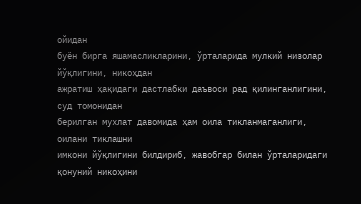ойидан
буён бирга яшамасликларини, ўрталарида мулкий низолар йўқлигини, никоҳдан
ажратиш ҳақидаги дастлабки даъвоси рад қилинганлигини, суд томонидан
берилган мухлат давомида ҳам оила тикланмаганлиги, оилани тиклашни
имкони йўқлигини билдириб, жавобгар билан ўрталаридаги қонуний никоҳини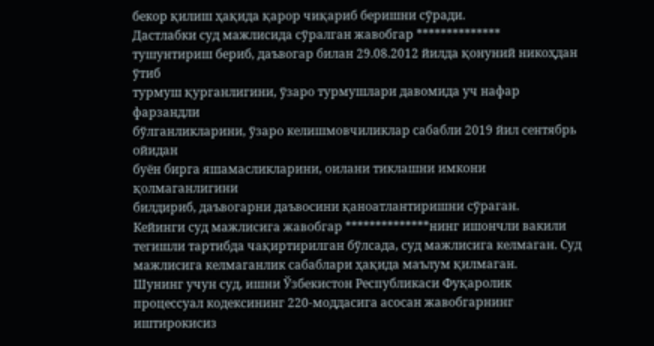бекор қилиш ҳақида қарор чиқариб беришни сўради.
Дастлабки суд мажлисида сўралган жавобгар **************
тушунтириш бериб, даъвогар билан 29.08.2012 йилда қонуний никоҳдан ўтиб
турмуш қурганлигини, ўзаро турмушлари давомида уч нафар фарзандли
бўлганликларини, ўзаро келишмовчиликлар сабабли 2019 йил сентябрь ойидан
буён бирга яшамасликларини, оилани тиклашни имкони қолмаганлигини
билдириб, даъвогарни даъвосини қаноатлантиришни сўраган.
Кейинги суд мажлисига жавобгар **************нинг ишончли вакили
тегишли тартибда чақиртирилган бўлсада, суд мажлисига келмаган. Суд
мажлисига келмаганлик сабаблари ҳақида маълум қилмаган.
Шунинг учун суд, ишни Ўзбекистон Республикаси Фуқаролик
процессуал кодексининг 220-моддасига асосан жавобгарнинг иштирокисиз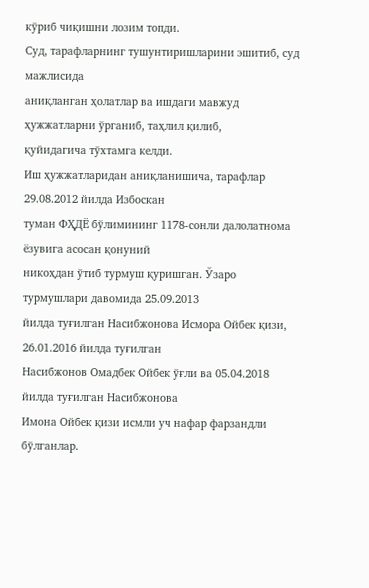кўриб чиқишни лозим топди.
Суд, тарафларнинг тушунтиришларини эшитиб, суд мажлисида
аниқланган ҳолатлар ва ишдаги мавжуд ҳужжатларни ўрганиб, таҳлил қилиб,
қуйидагича тўхтамга келди.
Иш ҳужжатларидан аниқланишича, тарафлар 29.08.2012 йилда Избоскан
туман ФҲДЁ бўлимининг 1178-сонли далолатнома ёзувига асосан қонуний
никоҳдан ўтиб турмуш қуришган. Ўзаро турмушлари давомида 25.09.2013
йилда туғилган Насибжонова Исмора Ойбек қизи, 26.01.2016 йилда туғилган
Насибжонов Омадбек Ойбек ўғли ва 05.04.2018 йилда туғилган Насибжонова
Имона Ойбек қизи исмли уч нафар фарзандли бўлганлар.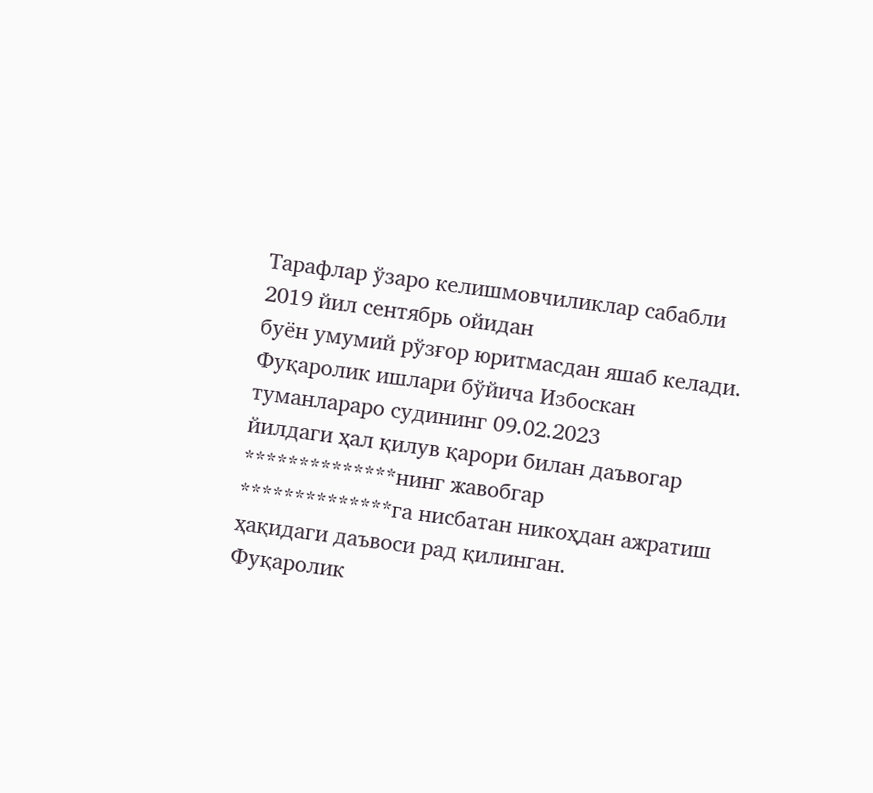Тарафлар ўзаро келишмовчиликлар сабабли 2019 йил сентябрь ойидан
буён умумий рўзғор юритмасдан яшаб келади.
Фуқаролик ишлари бўйича Избоскан туманлараро судининг 09.02.2023
йилдаги ҳал қилув қарори билан даъвогар **************нинг жавобгар
**************га нисбатан никоҳдан ажратиш ҳақидаги даъвоси рад қилинган.
Фуқаролик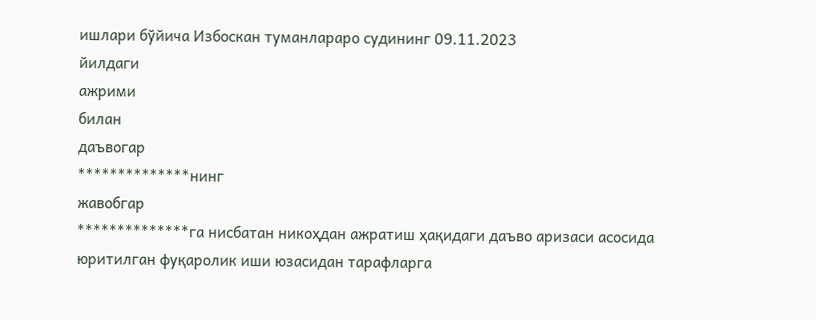ишлари бўйича Избоскан туманлараро судининг 09.11.2023
йилдаги
ажрими
билан
даъвогар
**************нинг
жавобгар
**************га нисбатан никоҳдан ажратиш ҳақидаги даъво аризаси асосида
юритилган фуқаролик иши юзасидан тарафларга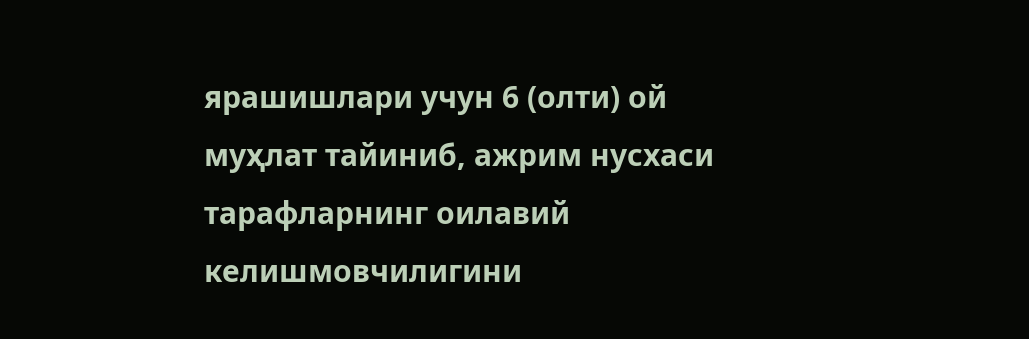ярашишлари учун 6 (олти) ой
муҳлат тайиниб, ажрим нусхаси тарафларнинг оилавий келишмовчилигини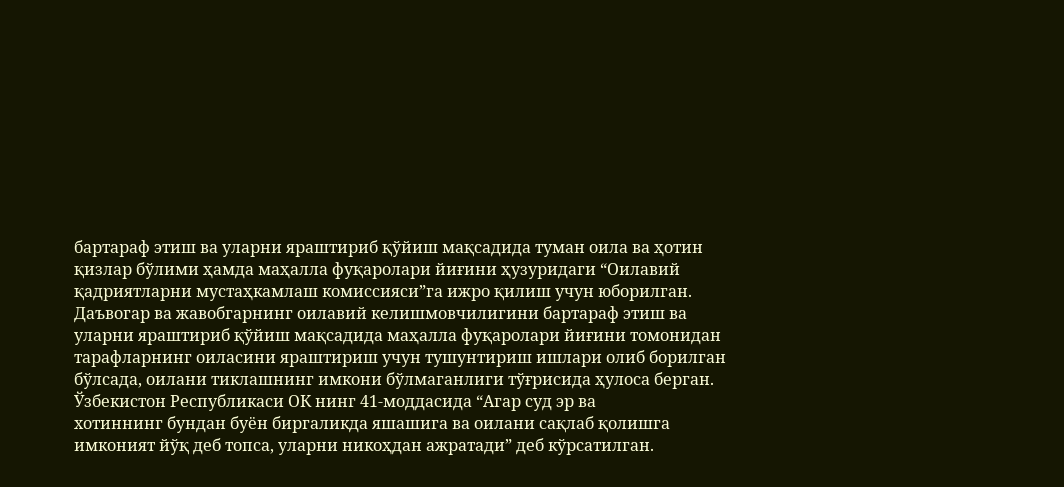бартараф этиш ва уларни яраштириб қўйиш мақсадида туман оила ва ҳотин
қизлар бўлими ҳамда маҳалла фуқаролари йиғини ҳузуридаги “Оилавий
қадриятларни мустаҳкамлаш комиссияси”га ижро қилиш учун юборилган.
Даъвогар ва жавобгарнинг оилавий келишмовчилигини бартараф этиш ва
уларни яраштириб қўйиш мақсадида маҳалла фуқаролари йиғини томонидан
тарафларнинг оиласини яраштириш учун тушунтириш ишлари олиб борилган
бўлсада, оилани тиклашнинг имкони бўлмаганлиги тўғрисида ҳулоса берган.
Ўзбекистон Республикаси ОК нинг 41-моддасида “Агар суд эр ва
хотиннинг бундан буён биргаликда яшашига ва оилани сақлаб қолишга
имконият йўқ деб топса, уларни никоҳдан ажратади” деб кўрсатилган.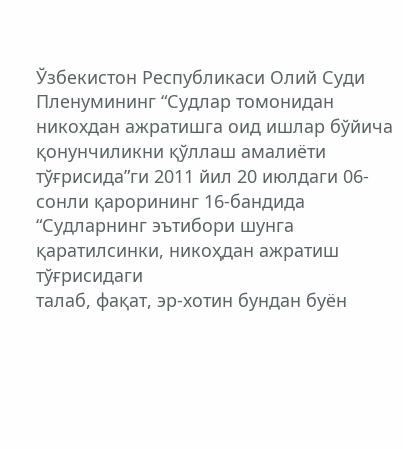Ўзбекистон Республикаси Олий Суди Пленумининг “Судлар томонидан
никохдан ажратишга оид ишлар бўйича қонунчиликни қўллаш амалиёти
тўғрисида”ги 2011 йил 20 июлдаги 06-сонли қарорининг 16-бандида
“Судларнинг эътибори шунга қаратилсинки, никоҳдан ажратиш тўғрисидаги
талаб, фақат, эр-хотин бундан буён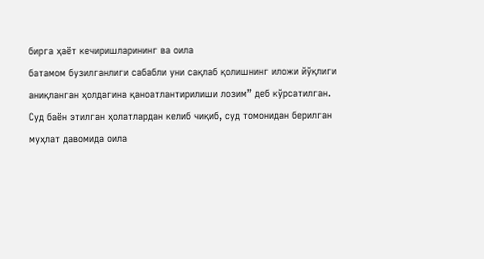бирга ҳаёт кечиришларининг ва оила
батамом бузилганлиги сабабли уни сақлаб қолишнинг иложи йўқлиги
аниқланган ҳолдагина қаноатлантирилиши лозим” деб кўрсатилган.
Суд баён этилган ҳолатлардан келиб чиқиб, суд томонидан берилган
муҳлат давомида оила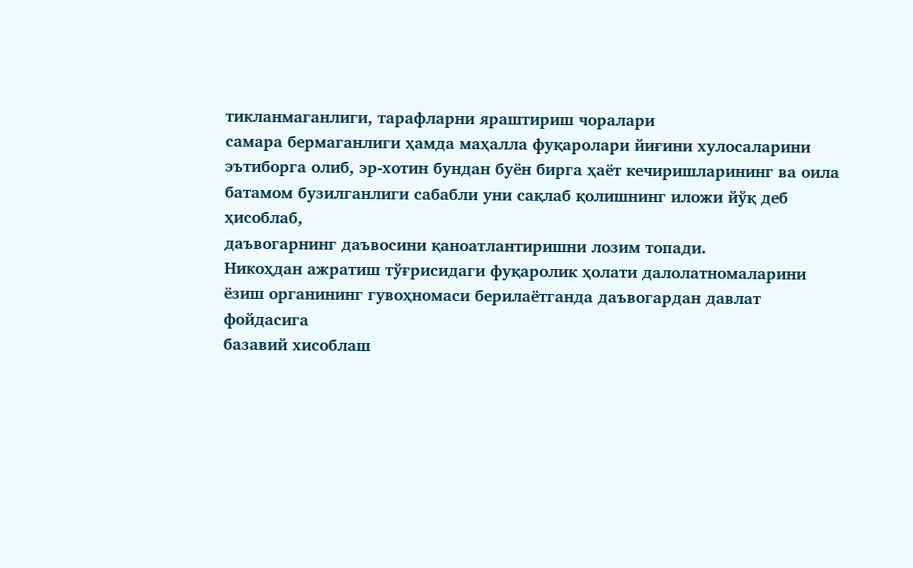тикланмаганлиги, тарафларни яраштириш чоралари
самара бермаганлиги ҳамда маҳалла фуқаролари йиғини хулосаларини
эътиборга олиб, эр-хотин бундан буён бирга ҳаёт кечиришларининг ва оила
батамом бузилганлиги сабабли уни сақлаб қолишнинг иложи йўқ деб ҳисоблаб,
даъвогарнинг даъвосини қаноатлантиришни лозим топади.
Никоҳдан ажратиш тўғрисидаги фуқаролик ҳолати далолатномаларини
ёзиш органининг гувоҳномаси берилаётганда даъвогардан давлат фойдасига
базавий хисоблаш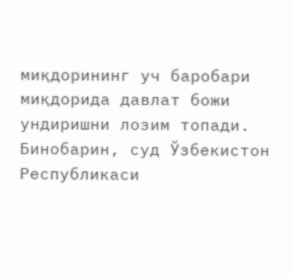миқдорининг уч баробари миқдорида давлат божи
ундиришни лозим топади.
Бинобарин, суд Ўзбекистон Республикаси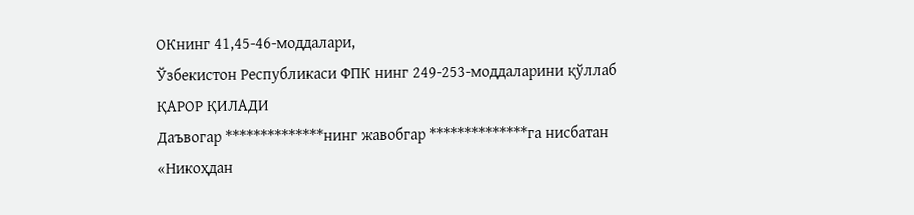ОКнинг 41,45-46-моддалари,
Ўзбекистон Республикаси ФПК нинг 249-253-моддаларини қўллаб
ҚАРОР ҚИЛАДИ
Даъвогар **************нинг жавобгар **************га нисбатан
«Никоҳдан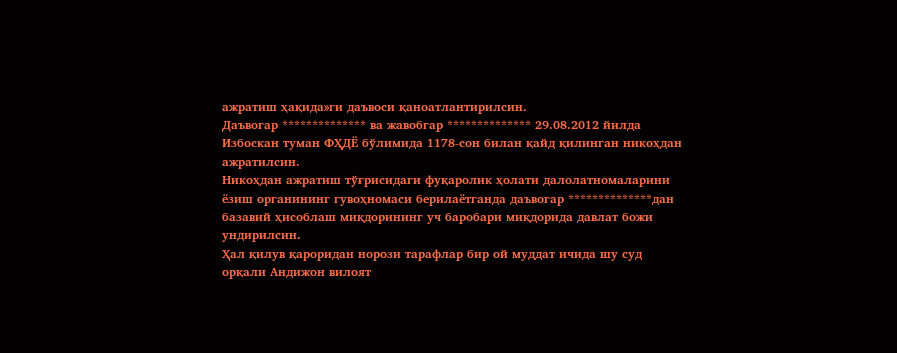ажратиш ҳақида»ги даъвоси қаноатлантирилсин.
Даъвогар ************** ва жавобгар ************** 29.08.2012 йилда
Избоскан туман ФҲДЁ бўлимида 1178-сон билан қайд қилинган никоҳдан
ажратилсин.
Никоҳдан ажратиш тўғрисидаги фуқаролик ҳолати далолатномаларини
ёзиш органининг гувоҳномаси берилаётганда даъвогар **************дан
базавий ҳисоблаш миқдорининг уч баробари миқдорида давлат божи
ундирилсин.
Ҳал қилув қароридан норози тарафлар бир ой муддат ичида шу суд
орқали Андижон вилоят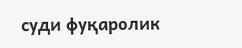суди фуқаролик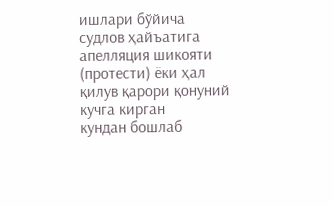ишлари бўйича судлов ҳайъатига
апелляция шикояти (протести) ёки ҳал қилув қарори қонуний кучга кирган
кундан бошлаб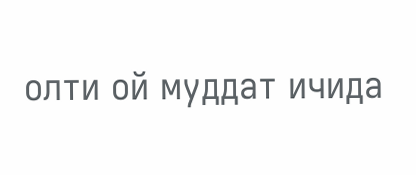олти ой муддат ичида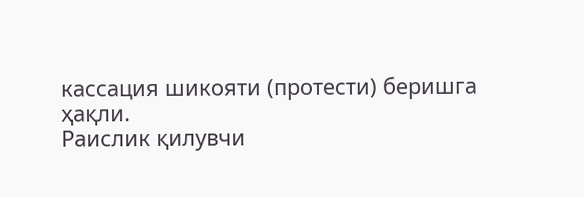кассация шикояти (протести) беришга
ҳақли.
Раислик қилувчи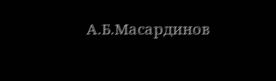А.Б.Масардинов